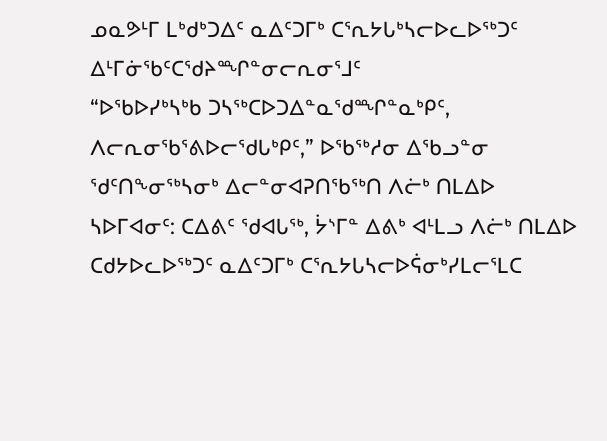ᓄᓇᕗᒻᒥ ᒪᒃᑯᒃᑐᐃᑦ ᓇᐃᑦᑐᒥᒃ ᑕᕐᕆᔭᒐᒃᓴᓕᐅᓚᐅᖅᑐᑦ ᐃᒻᒥᓃᖃᑦᑕᖁᔨᖖᒋᓐᓂᓕᕆᓂᕐᒧᑦ
“ᐅᖃᐅᓯᒃᓴᒃᑲ ᑐᓴᖅᑕᐅᑐᐃᓐᓇᖁᖖᒋᓐᓇᒃᑭᑦ, ᐱᓕᕆᓂᖃᕐᕕᐅᓕᖁᒐᒃᑭᑦ,” ᐅᖃᖅᓱᓂ ᐃᖃᓗᓐᓂ ᖁᑦᑎᖕᓂᖅᓴᓂᒃ ᐃᓕᓐᓂᐊᕈᑎᖃᖅᑎ ᐱᓖᒃ ᑎᒪᐃᐅ
ᓴᐅᒥᐊᓂᑦ: ᑕᐃᕕᑦ ᖁᐊᒐᖅ, ᔮᔅᒥᓐ ᐃᕕᒃ ᐊᒻᒪᓗ ᐱᓖᒃ ᑎᒪᐃᐅ ᑕᑯᔭᐅᓚᐅᖅᑐᑦ ᓇᐃᑦᑐᒥᒃ ᑕᕐᕆᔭᒐᓴᓕᐅᕌᓂᒃᓯᒪᓕᕐᒪᑕ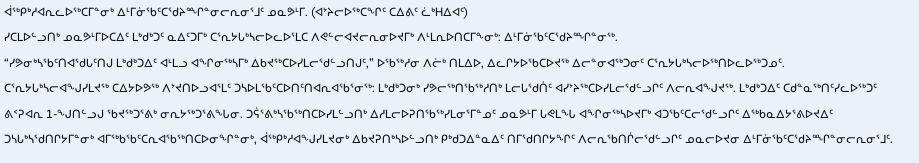ᐋᖅᑭᒃᓱᐊᕆᓚᐅᖅᑕᒥᓐᓂᒃ ᐃᒻᒥᓃᖃᑦᑕᖁᔨᖖᒋᓐᓂᓕᕆᓂᕐᒧᑦ ᓄᓇᕗᒻᒥ. (ᐊᔾᔨᓕᐅᖅᑕᖏᑦ ᑕᐃᕕᑦ ᓛᒃᕼᐃᐊᑦ)
ᓯᑕᒪᐅᓪᓗᑎᒃ ᓄᓇᕗᒻᒥᐅᑕᐃᑦ ᒪᒃᑯᒃᑐᑦ ᓇᐃᑦᑐᒥᒃ ᑕᕐᕆᔭᒐᒃᓴᓕᐅᓚᐅᕐᒪᑕ ᐱᕙᓪᓕᐊᔪᓕᕆᓂᐅᔪᒥᒃ ᐱᒻᒪᕆᐅᑎᑕᒥᖕᓂᒃ: ᐃᒻᒥᓃᖃᑦᑕᖁᔨᖖᒋᓐᓂᖅ.
“ᓯᕗᓂᒃᓴᖃᑦᑎᐊᖁᒐᑦᑎᒍ ᒪᒃᑯᒃᑐᐃᑦ ᐊᒻᒪᓗ ᐊᖏᓂᖅᓴᒥᒃ ᐃᑲᔪᖅᑕᐅᓯᒪᓕᖁᓪᓗᑎᒍᑦ,” ᐅᖃᖅᓱᓂ ᐱᓖᒃ ᑎᒪᐃᐅ, ᐃᓚᒋᔭᐅᖃᑕᐅᔪᖅ ᐃᓕᓐᓂᐊᖅᑐᓂᑦ ᑕᕐᕆᔭᒐᒃᓴᓕᐅᖅᑎᐅᓚᐅᖅᑐᓄᑦ.
ᑕᕐᕆᔭᒐᒃᓴᓕᐊᖑᓯᒪᔪᖅ ᑕᐃᔭᐅᕗᖅ ᐱᔾᔪᑎᐅᓗᐊᕐᒪᑦ ᑐᓴᐅᒪᖃᑦᑕᐅᑎᑦᑎᐊᕆᐊᖃᕐᓂᖅ: ᒪᒃᑯᒃᑐᓂᒃ ᓯᕗᓕᖅᑎᖃᖅᓱᑎᒃ ᒪᓕᒐᖁᑏᑦ ᐊᓯᔾᔨᖅᑕᐅᓯᒪᓕᖁᓪᓗᒋᑦ ᐱᓕᕆᐊᖑᔪᖅ. ᒪᒃᑯᒃᑐᐃᑦ ᑕᑯᓐᓇᖅᑎᑦᓯᓚᐅᖅᑐᑦ ᕕᑉᕈᐊᕆ 1-ᖑᑎᓪᓗᒍ ᖃᔪᖅᑐᕐᕕᒃ ᓂᕆᔭᖅᑐᕐᕕᖓᓂ. ᑐᕌᕐᕕᒃᓴᖃᖅᑎᑕᐅᓯᒪᓪᓗᑎᒃ ᐃᓱᒪᓕᐅᕈᑎᖃᖅᓯᒪᓂᕐᒥᓐᓄᑦ ᓄᓇᕗᒻᒥ ᒐᕙᒪᖓ ᐊᖏᓂᖅᓴᐅᔪᒥᒃ ᐊᑐᖃᑦᑕᓕᖁᓪᓗᒋᑦ ᐃᖅᑲᓇᐃᔭᕐᕕᐅᔪᐃᑦ ᑐᓴᒐᒃᓴᖁᑎᒋᔭᒥᓐᓂᒃ ᐊᒥᖅᑲᖃᑦᑕᕆᐊᖃᖅᑎᑕᐅᓂᖏᓐᓂᒃ, ᐋᖅᑭᒃᓱᐊᖑᓯᒪᔪᓂᒃ ᐃᑲᔪᕈᑎᒃᓴᐅᓪᓗᑎᒃ ᑭᒃᑯᑐᐃᓐᓇᐃᑦ ᑎᒥᖁᑎᒋᔭᖏᑦ ᐱᓕᕆᖃᑎᒌᓕᖁᓪᓗᒋᑦ ᓄᓇᓕᐅᔪᓂ ᐃᒻᒥᓃᖃᑦᑕᖁᔨᖖᒋᓐᓂᓕᕆᓂᕐᒧᑦ.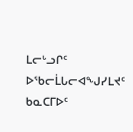ᒪᓕᒡᓗᒋᑦ ᐅᖃᓕᒫᒐᓕᐊᖑᓯᒪᔪᑦ ᑲᓇᑕᒥᐅᑦ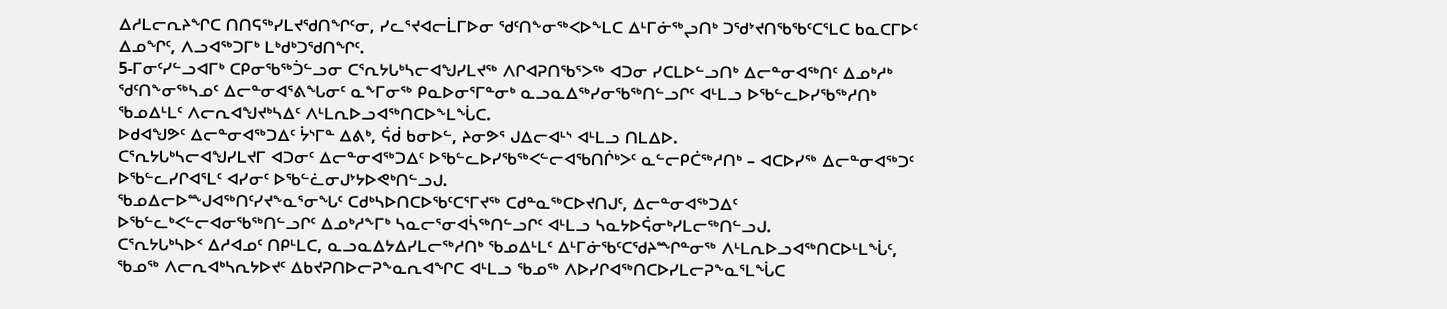ᐃᓱᒪᓕᕆᔨᖏᑕ ᑎᑎᕋᖅᓯᒪᔪᖁᑎᖏᑦᓂ, ᓯᓚᕐᔪᐊᓕᒫᒥᐅᓂ ᖁᑦᑎᖕᓂᖅᐸᐅᖕᒪᑕ ᐃᒻᒥᓃᖅᖢᑎᒃ ᑐᖁᔾᔪᑎᖃᖃᑦᑕᕐᒪᑕ ᑲᓇᑕᒥᐅᑦ ᐃᓄᖏᑦ, ᐱᓗᐊᖅᑐᒥᒃ ᒪᒃᑯᒃᑐᖁᑎᖏᑦ.
5-ᒥᓂᑦᓯᓪᓗᐊᒥᒃ ᑕᑭᓂᖃᖅᑑᓪᓗᓂ ᑕᕐᕆᔭᒐᒃᓴᓕᐊᖑᓯᒪᔪᖅ ᐱᒋᐊᕈᑎᖃᕐᐳᖅ ᐊᑐᓂ ᓯᑕᒪᐅᓪᓗᑎᒃ ᐃᓕᓐᓂᐊᖅᑎᑦ ᐃᓄᒃᓱᒃ ᖁᑦᑎᖕᓂᖅᓴᓄᑦ ᐃᓕᓐᓂᐊᕐᕕᖓᓂᑦ ᓇᖕᒥᓂᖅ ᑭᓇᐅᓂᕐᒥᓐᓂᒃ ᓇᓗᓇᐃᖅᓯᓂᖃᖅᑎᓪᓗᒋᑦ ᐊᒻᒪᓗ ᐅᖃᓪᓚᐅᓯᖃᖅᓱᑎᒃ ᖃᓄᐃᒻᒪᑦ ᐱᓕᕆᐊᖑᔪᒃᓴᐃᑦ ᐱᒻᒪᕆᐅᓗᐊᖅᑎᑕᐅᖕᒪᖔᑕ.
ᐅᑯᐊᖑᕗᑦ ᐃᓕᓐᓂᐊᖅᑐᐃᑦ ᔮᔅᒥᓐ ᐃᕕᒃ, ᕌᑰ ᑲᓂᐅᓪ, ᔨᓂᕗᕐ ᒍᐃᓕᐊᒻᔅ ᐊᒻᒪᓗ ᑎᒪᐃᐅ.
ᑕᕐᕆᔭᒐᒃᓴᓕᐊᖑᓯᒪᔪᒥ ᐊᑐᓂᑦ ᐃᓕᓐᓂᐊᖅᑐᐃᑦ ᐅᖃᓪᓚᐅᓯᖃᖅᐸᓪᓕᐊᖃᑎᒌᒃᐳᑦ ᓇᓪᓕᑭᑖᖅᓱᑎᒃ – ᐊᑕᐅᓯᖅ ᐃᓕᓐᓂᐊᖅᑐᑦ ᐅᖃᓪᓚᓯᒋᐊᕐᒪᑦ ᐊᓯᓂᑦ ᐅᖃᓪᓛᓂᒍᔾᔭᐅᕙᒃᑎᓪᓗᒍ.
ᖃᓄᐃᓕᐅᖖᒍᐊᖅᑎᑦᓯᔪᖕᓇᕐᓂᖓᑦ ᑕᑯᒃᓴᐅᑎᑕᐅᖃᑦᑕᕐᒥᔪᖅ ᑕᑯᓐᓇᖅᑕᐅᔪᑎᒍᑦ, ᐃᓕᓐᓂᐊᖅᑐᐃᑦ ᐅᖃᓪᓚᒃᐸᓪᓕᐊᓂᖃᖅᑎᓪᓗᒋᑦ ᐃᓄᒃᓱᖕᒥᒃ ᓴᓇᓕᕐᓂᐊᓵᖅᑎᓪᓗᒋᑦ ᐊᒻᒪᓗ ᓴᓇᔭᐅᕌᓂᒃᓯᒪᓕᖅᑎᓪᓗᒍ.
ᑕᕐᕆᔭᒐᒃᓴᐅᑉ ᐃᓱᐊᓄᑦ ᑎᑭᒻᒪᑕ, ᓇᓗᓇᐃᔭᐃᓯᒪᓕᖅᓱᑎᒃ ᖃᓄᐃᒻᒪᑦ ᐃᒻᒥᓃᖃᑦᑕᖁᔨᖖᒋᓐᓂᖅ ᐱᒻᒪᕆᐅᓗᐊᖅᑎᑕᐅᒻᒪᖔᑦ, ᖃᓄᖅ ᐱᓕᕆᐊᒃᓴᕆᔭᐅᔪᑦ ᐃᑲᔪᕈᑎᐅᓕᕈᖕᓇᕆᐊᖏᑕ ᐊᒻᒪᓗ ᖃᓄᖅ ᐱᐅᓯᒋᐊᖅᑎᑕᐅᓯᒪᓕᕈᖕᓇᕐᒪᖔᑕ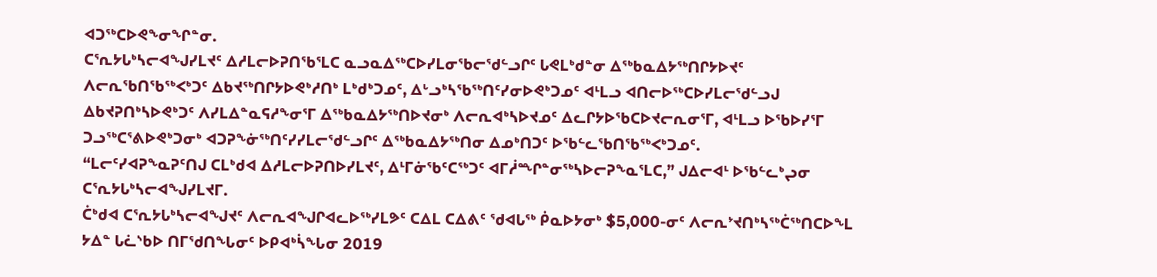ᐊᑐᖅᑕᐅᕙᖕᓂᖏᓐᓂ.
ᑕᕐᕆᔭᒐᒃᓴᓕᐊᖑᓯᒪᔪᑦ ᐃᓱᒪᓕᐅᕈᑎᖃᕐᒪᑕ ᓇᓗᓇᐃᖅᑕᐅᓯᒪᓂᖃᓕᖁᓪᓗᒋᑦ ᒐᕙᒪᒃᑯᓐᓂ ᐃᖅᑲᓇᐃᔭᖅᑎᒋᔭᐅᔪᑦ ᐱᓕᕆᖃᑎᖃᖅᐸᒃᑐᑦ ᐃᑲᔪᖅᑎᒋᔭᐅᕙᒃᓱᑎᒃ ᒪᒃᑯᒃᑐᓄᑦ, ᐃᒡᓗᒃᓴᖃᖅᑎᑦᓯᓂᐅᕙᒃᑐᓄᑦ ᐊᒻᒪᓗ ᐊᑎᓕᐅᖅᑕᐅᓯᒪᓕᖁᓪᓗᒍ ᐃᑲᔪᕈᑎᒃᓴᐅᕙᒃᑐᑦ ᐱᓯᒪᐃᓐᓇᕋᓱᖕᓂᕐᒥ ᐃᖅᑲᓇᐃᔭᖅᑎᐅᔪᓂᒃ ᐱᓕᕆᐊᒃᓴᐅᔪᓄᑦ ᐃᓚᒋᔭᐅᖃᑕᐅᔪᓕᕆᓂᕐᒥ, ᐊᒻᒪᓗ ᐅᖃᐅᓯᕐᒥ ᑐᓗᖅᑕᕐᕕᐅᕙᒃᑐᓂᒃ ᐊᑐᕈᖕᓃᖅᑎᑦᓯᓯᒪᓕᖁᓪᓗᒋᑦ ᐃᖅᑲᓇᐃᔭᖅᑎᓂ ᐃᓄᒃᑎᑐᑦ ᐅᖃᓪᓚᖃᑎᖃᖅᐸᒃᑐᓄᑦ.
“ᒪᓕᑦᓯᐊᕈᖕᓇᕈᑦᑎᒍ ᑕᒪᒃᑯᐊ ᐃᓱᒪᓕᐅᕈᑎᐅᓯᒪᔪᑦ, ᐃᒻᒥᓃᖃᑦᑕᖅᑐᑦ ᐊᒥᓲᖖᒋᓐᓂᖅᓴᐅᓕᕈᖕᓇᕐᒪᑕ,” ᒍᐃᓕᐊᒻ ᐅᖃᓪᓚᒃᖢᓂ ᑕᕐᕆᔭᒐᒃᓴᓕᐊᖑᓯᒪᔪᒥ.
ᑖᒃᑯᐊ ᑕᕐᕆᔭᒐᒃᓴᓕᐊᖑᔪᑦ ᐱᓕᕆᐊᖑᒋᐊᓚᐅᖅᓯᒪᕗᑦ ᑕᐃᒪ ᑕᐃᕕᑦ ᖁᐊᒐᖅ ᑮᓇᐅᔭᓂᒃ $5,000-ᓂᑦ ᐱᓕᕆᔾᔪᑎᒃᓴᖅᑖᖅᑎᑕᐅᖕᒪ ᔭᐃᓐ ᒐᓛᔅᑲᐅ ᑎᒥᖁᑎᖓᓂᑦ ᐅᑭᐊᒃᓵᖓᓂ 2019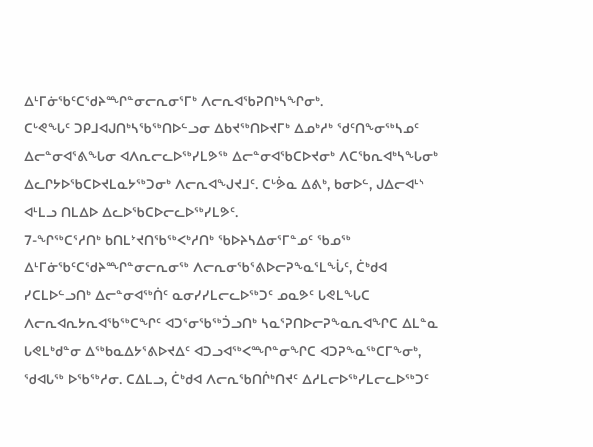ᐃᒻᒥᓃᖃᑦᑕᖁᔨᖖᒋᓐᓂᓕᕆᓂᕐᒥᒃ ᐱᓕᕆᐊᖃᕈᑎᒃᓴᖏᓂᒃ.
ᑕᒡᕙᖓᑦ ᑐᑭᒧᐊᒍᑎᒃᓴᖃᖅᑎᐅᓪᓗᓂ ᐃᑲᔪᖅᑎᐅᔪᒥᒃ ᐃᓄᒃᓱᒃ ᖁᑦᑎᖕᓂᖅᓴᓄᑦ ᐃᓕᓐᓂᐊᕐᕕᖓᓂ ᐊᐱᕆᓕᓚᐅᖅᓯᒪᕗᖅ ᐃᓕᓐᓂᐊᖃᑕᐅᔪᓂᒃ ᐱᑕᖃᕆᐊᒃᓴᖓᓂᒃ ᐃᓚᒋᔭᐅᖃᑕᐅᔪᒪᓇᔭᖅᑐᓂᒃ ᐱᓕᕆᐊᖑᔪᒧᑦ. ᑕᒡᕘᓇ ᐃᕕᒃ, ᑲᓂᐅᓪ, ᒍᐃᓕᐊᒻᔅ ᐊᒻᒪᓗ ᑎᒪᐃᐅ ᐃᓚᐅᖃᑕᐅᓕᓚᐅᖅᓯᒪᕗᑦ.
7-ᖏᖅᑕᕐᓱᑎᒃ ᑲᑎᒪᔾᔪᑎᖃᖅᐸᒃᓱᑎᒃ ᖃᐅᔨᓴᐃᓂᕐᒥᓐᓄᑦ ᖃᓄᖅ ᐃᒻᒥᓃᖃᑦᑕᖁᔨᖖᒋᓐᓂᓕᕆᓂᖅ ᐱᓕᕆᓂᖃᕐᕕᐅᓕᕈᖕᓇᕐᒪᖔᑦ, ᑖᒃᑯᐊ ᓯᑕᒪᐅᓪᓗᑎᒃ ᐃᓕᓐᓂᐊᖅᑏᑦ ᓇᓂᓯᓯᒪᓕᓚᐅᖅᑐᑦ ᓄᓇᕗᑦ ᒐᕙᒪᖓᑕ ᐱᓕᕆᐊᕆᔭᕆᐊᖃᖅᑕᖏᑦ ᐊᑐᕐᓂᖃᖅᑑᓗᑎᒃ ᓴᓇᕐᕈᑎᐅᓕᕈᖕᓇᕆᐊᖏᑕ ᐃᒪᓐᓇ ᒐᕙᒪᒃᑯᓐᓂ ᐃᖅᑲᓇᐃᔭᕐᕕᐅᔪᐃᑦ ᐊᑐᓗᐊᖅᐸᖖᒋᓐᓂᖏᑕ ᐊᑐᕈᖕᓇᖅᑕᒥᖕᓂᒃ, ᖁᐊᒐᖅ ᐅᖃᖅᓱᓂ. ᑕᐃᒪᓗ, ᑖᒃᑯᐊ ᐱᓕᕆᖃᑎᒌᒃᑎᔪᑦ ᐃᓱᒪᓕᐅᖅᓯᒪᓕᓚᐅᖅᑐᑦ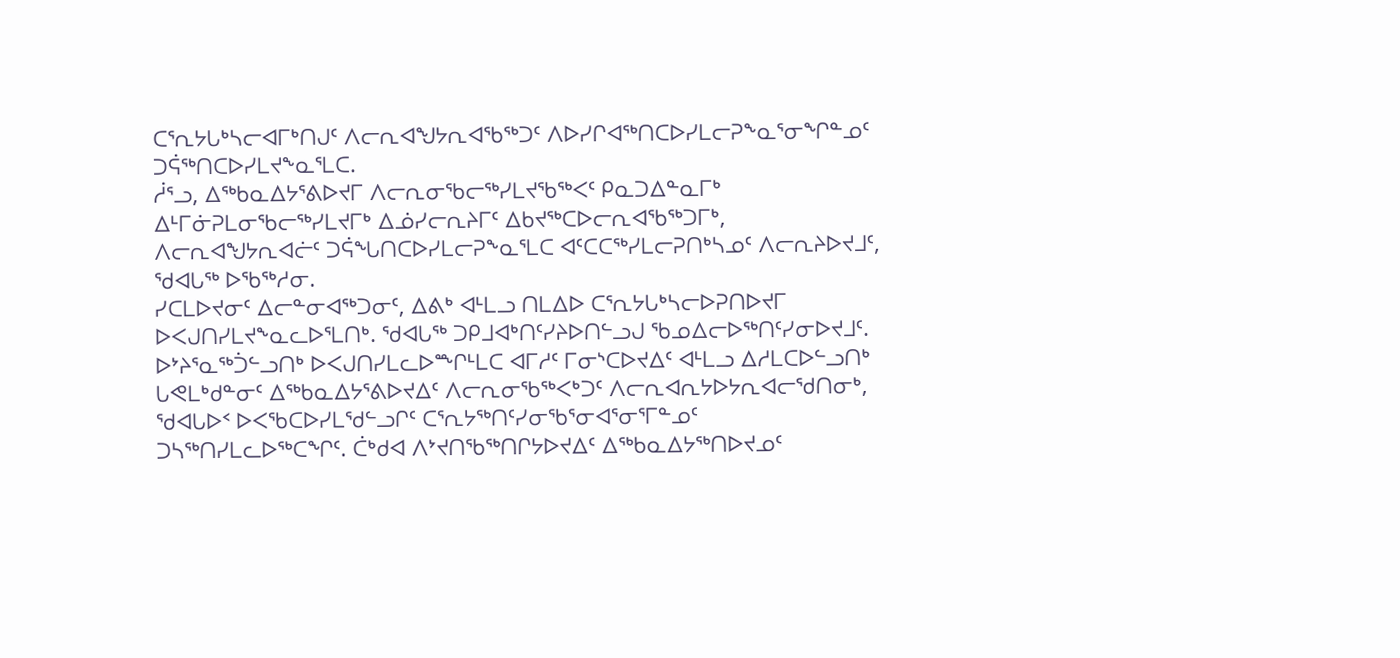ᑕᕐᕆᔭᒐᒃᓴᓕᐊᒥᒃᑎᒍᑦ ᐱᓕᕆᐊᖑᔭᕆᐊᖃᖅᑐᑦ ᐱᐅᓯᒋᐊᖅᑎᑕᐅᓯᒪᓕᕈᖕᓇᕐᓂᖏᓐᓄᑦ ᑐᕌᖅᑎᑕᐅᓯᒪᔪᖕᓇᕐᒪᑕ.
ᓲᕐᓗ, ᐃᖅᑲᓇᐃᔭᕐᕕᐅᔪᒥ ᐱᓕᕆᓂᖃᓕᖅᓯᒪᔪᖃᖅᐸᑦ ᑭᓇᑐᐃᓐᓇᒥᒃ ᐃᒻᒥᓃᕈᒪᓂᖃᓕᖅᓯᒪᔪᒥᒃ ᐃᓅᓯᓕᕆᔨᒥᑦ ᐃᑲᔪᖅᑕᐅᓕᕆᐊᖃᖅᑐᒥᒃ, ᐱᓕᕆᐊᖑᔭᕆᐊᓖᑦ ᑐᕌᖓᑎᑕᐅᓯᒪᓕᕈᖕᓇᕐᒪᑕ ᐊᑦᑕᑕᖅᓯᒪᓕᕈᑎᒃᓴᓄᑦ ᐱᓕᕆᔨᐅᔪᒧᑦ, ᖁᐊᒐᖅ ᐅᖃᖅᓱᓂ.
ᓯᑕᒪᐅᔪᓂᑦ ᐃᓕᓐᓂᐊᖅᑐᓂᑦ, ᐃᕕᒃ ᐊᒻᒪᓗ ᑎᒪᐃᐅ ᑕᕐᕆᔭᒐᒃᓴᓕᐅᕈᑎᐅᔪᒥ ᐅᐸᒍᑎᓯᒪᔪᖕᓇᓚᐅᕐᒪᑎᒃ. ᖁᐊᒐᖅ ᑐᑭᒧᐊᒃᑎᑦᓯᔨᐅᑎᓪᓗᒍ ᖃᓄᐃᓕᐅᖅᑎᑦᓯᓂᐅᔪᒧᑦ.
ᐅᔾᔨᕐᓇᖅᑑᓪᓗᑎᒃ ᐅᐸᒍᑎᓯᒪᓚᐅᖖᒋᒻᒪᑕ ᐊᒥᓱᑦ ᒥᓂᔅᑕᐅᔪᐃᑦ ᐊᒻᒪᓗ ᐃᓱᒪᑕᐅᓪᓗᑎᒃ ᒐᕙᒪᒃᑯᓐᓂᑦ ᐃᖅᑲᓇᐃᔭᕐᕕᐅᔪᐃᑦ ᐱᓕᕆᓂᖃᖅᐸᒃᑐᑦ ᐱᓕᕆᐊᕆᔭᐅᔭᕆᐊᓕᖁᑎᓂᒃ, ᖁᐊᒐᐅᑉ ᐅᐸᖃᑕᐅᓯᒪᖁᓪᓗᒋᑦ ᑕᕐᕆᔭᖅᑎᑦᓯᓂᖃᕐᓂᐊᕐᓂᕐᒥᓐᓄᑦ ᑐᓴᖅᑎᓯᒪᓚᐅᖅᑕᖏᑦ. ᑖᒃᑯᐊ ᐱᔾᔪᑎᖃᖅᑎᒋᔭᐅᔪᐃᑦ ᐃᖅᑲᓇᐃᔭᖅᑎᐅᔪᓄᑦ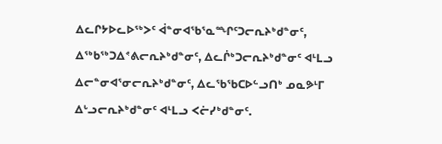ᐃᓚᒋᔭᐅᓚᐅᖅᐳᑦ ᐋᓐᓂᐊᖃᕐᓇᖖᒋᑦᑐᓕᕆᔨᒃᑯᓐᓂᑦ, ᐃᖅᑲᖅᑐᐃᕝᕕᓕᕆᔨᒃᑯᓐᓂᑦ, ᐃᓚᒌᒃᑐᓕᕆᔨᒃᑯᓐᓂᑦ ᐊᒻᒪᓗ ᐃᓕᓐᓂᐊᕐᓂᓕᕆᔨᒃᑯᓐᓂᑦ, ᐃᓚᖃᖃᑕᐅᓪᓗᑎᒃ ᓄᓇᕗᒻᒥ ᐃᒡᓗᓕᕆᔨᒃᑯᓐᓂᑦ ᐊᒻᒪᓗ ᐸᓖᓯᒃᑯᓐᓂᑦ.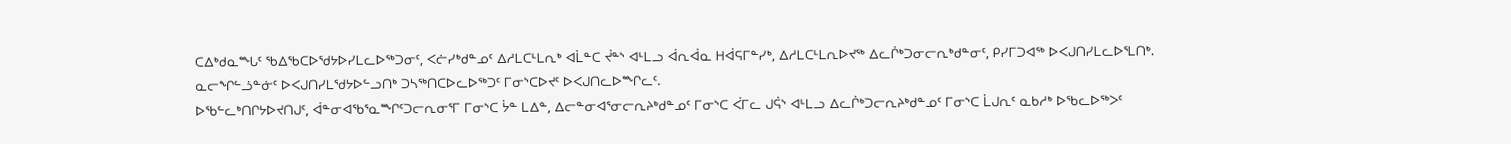ᑕᐃᒃᑯᓇᖖᒐᑦ ᖃᐃᖃᑕᐅᖁᔭᐅᓯᒪᓚᐅᖅᑐᓂᑦ, ᐸᓖᓯᒃᑯᓐᓄᑦ ᐃᓱᒪᑕᒻᒪᕆᒃ ᐊᒫᓐᑕ ᔫᓐᔅ ᐊᒻᒪᓗ ᐋᕆᐋᓇ ᕼᐋᕋᒥᓐᓯᒃ, ᐃᓱᒪᑕᒻᒪᕆᐅᔪᖅ ᐃᓚᒌᒃᑐᓂᓕᕆᒃᑯᓐᓂᑦ, ᑭᓯᒥᑐᐊᖅ ᐅᐸᒍᑎᓯᒪᓚᐅᕐᒪᑎᒃ.
ᓇᓕᖏᓪᓘᓐᓃᑦ ᐅᐸᒍᑎᓯᒪᖁᔭᐅᓪᓗᑎᒃ ᑐᓴᖅᑎᑕᐅᓚᐅᖅᑐᑦ ᒥᓂᔅᑕᐅᔪᑦ ᐅᐸᒍᑎᓚᐅᖖᒋᓚᑦ.
ᐅᖃᓪᓚᒃᑎᒋᔭᐅᔪᑎᒍᑦ, ᐋᓐᓂᐊᖃᕐᓇᖖᒋᑦᑐᓕᕆᓂᕐᒥ ᒥᓂᔅᑕ ᔮᓐ ᒪᐃᓐ, ᐃᓕᓐᓂᐊᕐᓂᓕᕆᔨᒃᑯᓐᓄᑦ ᒥᓂᔅᑕ ᐹᒥᓚ ᒍᕌᔅ ᐊᒻᒪᓗ ᐃᓚᒌᒃᑐᓕᕆᔨᒃᑯᓐᓄᑦ ᒥᓂᔅᑕ ᒫᒍᕆᑦ ᓇᑲᓱᒃ ᐅᖃᓚᐅᖅᐳᑦ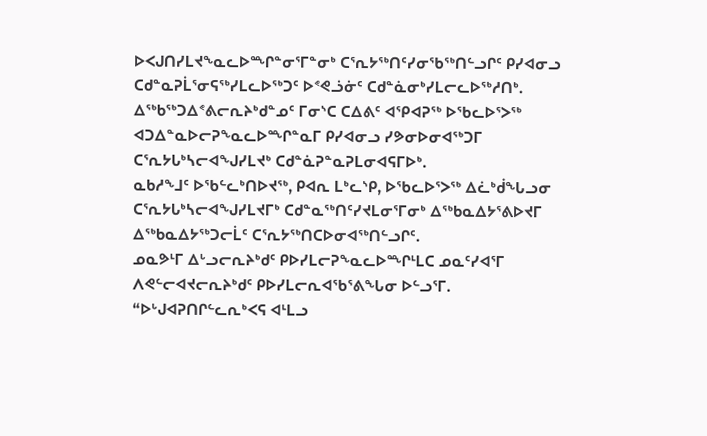ᐅᐸᒍᑎᓯᒪᔪᖕᓇᓚᐅᖖᒋᓐᓂᕐᒥᓐᓂᒃ ᑕᕐᕆᔭᖅᑎᑦᓯᓂᖃᖅᑎᓪᓗᒋᑦ ᑭᓯᐊᓂᓗ ᑕᑯᓐᓇᕈᒫᕐᓂᕋᖅᓯᒪᓚᐅᖅᑐᑦ ᐅᕝᕙᓘᓃᑦ ᑕᑯᓐᓈᓂᒃᓯᒪᓕᓚᐅᖅᓱᑎᒃ.
ᐃᖅᑲᖅᑐᐃᕝᕕᓕᕆᔨᒃᑯᓐᓄᑦ ᒥᓂᔅᑕ ᑕᐃᕕᑦ ᐊᕿᐊᕈᖅ ᐅᖃᓚᐅᕐᐳᖅ ᐊᑐᐃᓐᓇᐅᓕᕈᖕᓇᓚᐅᖖᒋᓐᓇᒥ ᑭᓯᐊᓂᓗ ᓯᕗᓂᐅᓂᐊᖅᑐᒥ ᑕᕐᕆᔭᒐᒃᓴᓕᐊᖑᓯᒪᔪᒃ ᑕᑯᓐᓈᕈᓐᓇᕈᒪᓂᐊᕋᒥᐅᒃ.
ᓇᑲᓱᖕᒧᑦ ᐅᖃᓪᓚᒃᑎᐅᔪᖅ, ᑭᐊᕆ ᒪᒃᓚᔅᑭ, ᐅᖃᓚᐅᕐᐳᖅ ᐃᓛᒃᑰᖓᓗᓂ ᑕᕐᕆᔭᒐᒃᓴᓕᐊᖑᓯᒪᔪᒥᒃ ᑕᑯᓐᓇᖅᑎᑦᓯᔪᒪᓂᕐᒥᓂᒃ ᐃᖅᑲᓇᐃᔭᕐᕕᐅᔪᒥ ᐃᖅᑲᓇᐃᔭᖅᑐᓕᒫᑦ ᑕᕐᕆᔭᖅᑎᑕᐅᓂᐊᖅᑎᓪᓗᒋᑦ.
ᓄᓇᕗᒻᒥ ᐃᒡᓗᓕᕆᔨᒃᑯᑦ ᑭᐅᓯᒪᓕᕈᖕᓇᓚᐅᖖᒋᒻᒪᑕ ᓄᓇᑦᓯᐊᕐᒥ ᐱᕙᓪᓕᐊᔪᓕᕆᔨᒃᑯᑦ ᑭᐅᓯᒪᓕᕆᐊᖃᕐᕕᖓᓂ ᐅᓪᓗᕐᒥ.
“ᐅᒡᒍᐊᕈᑎᒋᓪᓚᕆᒃᐸᕋ ᐊᒻᒪᓗ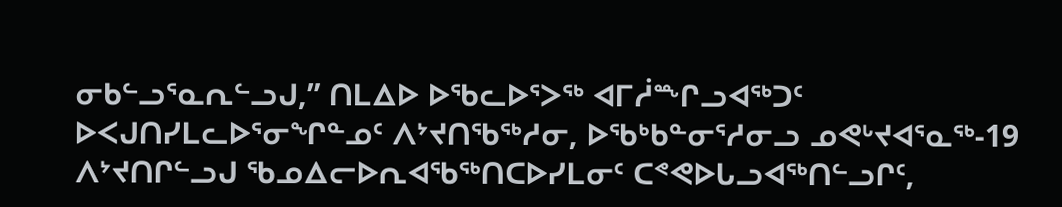ᓂᑲᓪᓗᕐᓇᕆᓪᓗᒍ,” ᑎᒪᐃᐅ ᐅᖃᓚᐅᕐᐳᖅ ᐊᒥᓲᖖᒋᓗᐊᖅᑐᑦ ᐅᐸᒍᑎᓯᒪᓚᐅᕐᓂᖏᓐᓄᑦ ᐱᔾᔪᑎᖃᖅᓱᓂ, ᐅᖃᒃᑲᓐᓂᕐᓱᓂᓗ ᓄᕙᒡᔪᐊᕐᓇᖅ-19 ᐱᔾᔪᑎᒋᓪᓗᒍ ᖃᓄᐃᓕᐅᕆᐊᖃᖅᑎᑕᐅᓯᒪᓂᑦ ᑕᕝᕙᐅᒐᓗᐊᖅᑎᓪᓗᒋᑦ,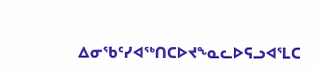ᐃᓂᖃᑦᓯᐊᖅᑎᑕᐅᔪᖕᓇᓚᐅᕋᓗᐊᕐᒪᑕ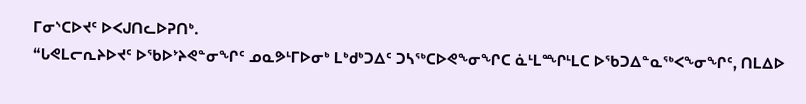ᒥᓂᔅᑕᐅᔪᑦ ᐅᐸᒍᑎᓚᐅᕈᑎᒃ.
“ᒐᕙᒪᓕᕆᔨᐅᔪᑦ ᐅᖃᐅᔾᔨᕙᓐᓂᖏᑦ ᓄᓇᕗᒻᒥᐅᓂᒃ ᒪᒃᑯᒃᑐᐃᑦ ᑐᓴᖅᑕᐅᕙᖕᓂᖏᑕ ᓈᒻᒪᖖᒋᒻᒪᑕ ᐅᖃᑐᐃᓐᓇᖅᐸᖕᓂᖏᑦ, ᑎᒪᐃᐅ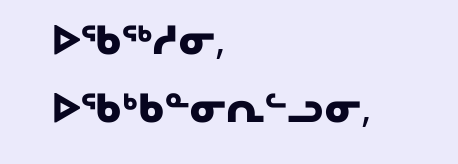ᐅᖃᖅᓱᓂ, ᐅᖃᒃᑲᓐᓂᕆᓪᓗᓂ,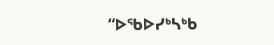“ᐅᖃᐅᓯᒃᓴᒃᑲ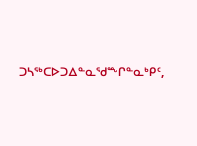ᑐᓴᖅᑕᐅᑐᐃᓐᓇᖁᖖᒋᓐᓇᒃᑭᑦ,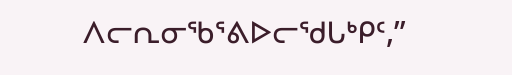ᐱᓕᕆᓂᖃᕐᕕᐅᓕᖁᒐᒃᑭᑦ,”